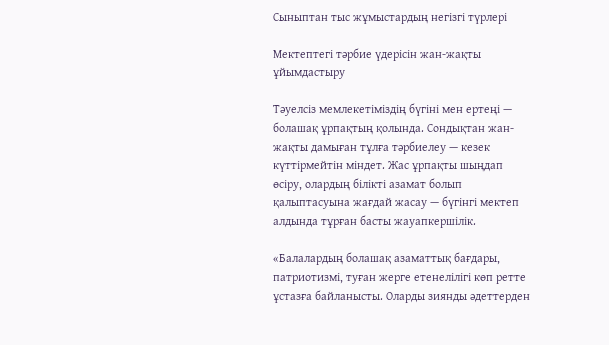Сыныптан тыс жұмыстардың негізгі түрлері

Мектептегі тәрбие үдерісін жан-жақты ұйымдастыру

Тәуелсіз мемлекетіміздің бүгіні мен ертеңі — болашақ ұрпақтың қолында. Сондықтан жан-жақты дамыған тұлға тәрбиелеу — кезек күттірмейтін міндет. Жас ұрпақты шыңдап өсіру, олардың білікті азамат болып қалыптасуына жағдай жасау — бүгінгі мектеп алдында тұрған басты жауапкершілік.

«Балалардың болашақ азаматтық бағдары, патриотизмі, туған жерге етенелілігі көп ретте ұстазға байланысты. Оларды зиянды әдеттерден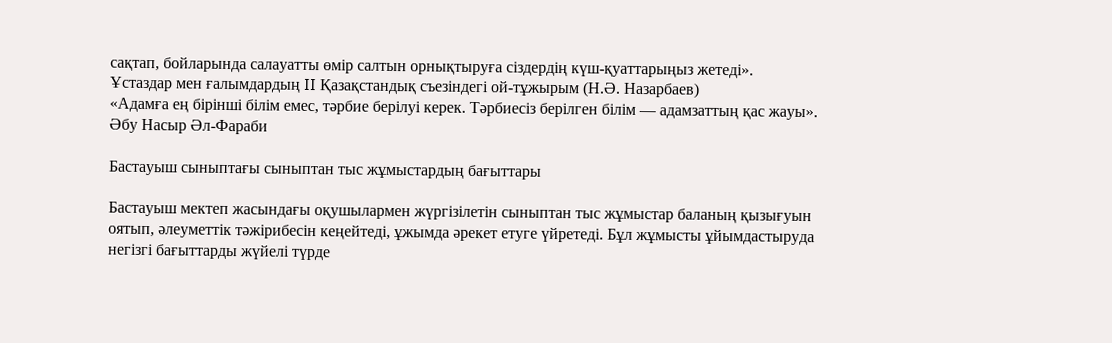сақтап, бойларында салауатты өмір салтын орнықтыруға сіздердің күш-қуаттарыңыз жетеді».
Ұстаздар мен ғалымдардың II Қазақстандық съезіндегі ой-тұжырым (Н.Ә. Назарбаев)
«Адамға ең бірінші білім емес, тәрбие берілуі керек. Тәрбиесіз берілген білім — адамзаттың қас жауы».
Әбу Насыр Әл-Фараби

Бастауыш сыныптағы сыныптан тыс жұмыстардың бағыттары

Бастауыш мектеп жасындағы оқушылармен жүргізілетін сыныптан тыс жұмыстар баланың қызығуын оятып, әлеуметтік тәжірибесін кеңейтеді, ұжымда әрекет етуге үйретеді. Бұл жұмысты ұйымдастыруда негізгі бағыттарды жүйелі түрде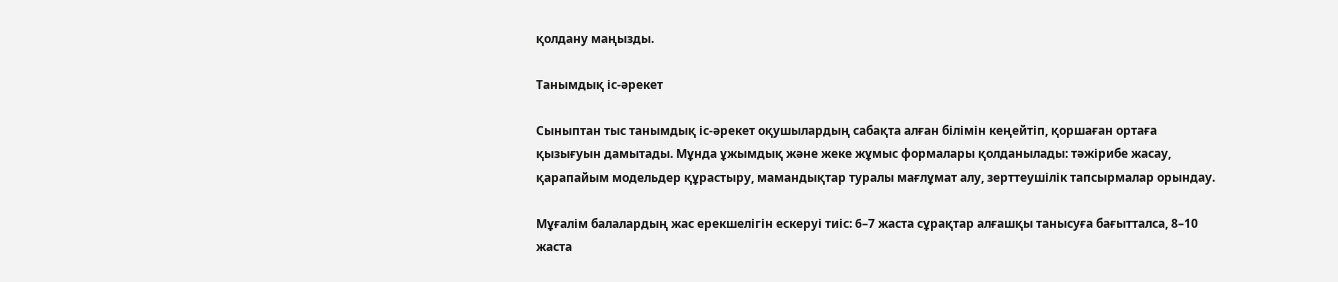қолдану маңызды.

Танымдық іс-әрекет

Сыныптан тыс танымдық іс-әрекет оқушылардың сабақта алған білімін кеңейтіп, қоршаған ортаға қызығуын дамытады. Мұнда ұжымдық және жеке жұмыс формалары қолданылады: тәжірибе жасау, қарапайым модельдер құрастыру, мамандықтар туралы мағлұмат алу, зерттеушілік тапсырмалар орындау.

Мұғалім балалардың жас ерекшелігін ескеруі тиіс: 6–7 жаста сұрақтар алғашқы танысуға бағытталса, 8–10 жаста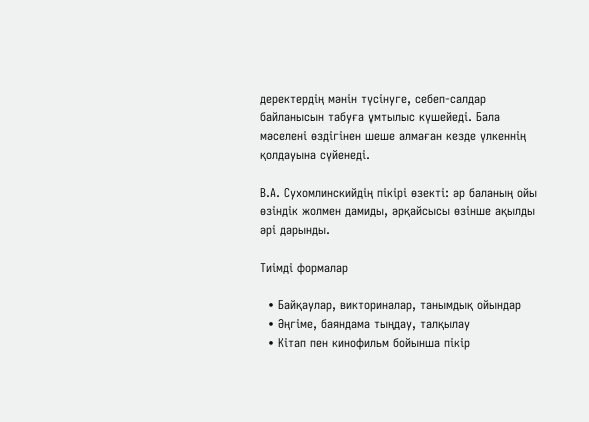деректердің мәнін түсінуге, себеп-салдар байланысын табуға ұмтылыс күшейеді. Бала мәселені өздігінен шеше алмаған кезде үлкеннің қолдауына сүйенеді.

В.А. Сухомлинскийдің пікірі өзекті: әр баланың ойы өзіндік жолмен дамиды, әрқайсысы өзінше ақылды әрі дарынды.

Тиімді формалар

  • Байқаулар, викториналар, танымдық ойындар
  • Әңгіме, баяндама тыңдау, талқылау
  • Кітап пен кинофильм бойынша пікір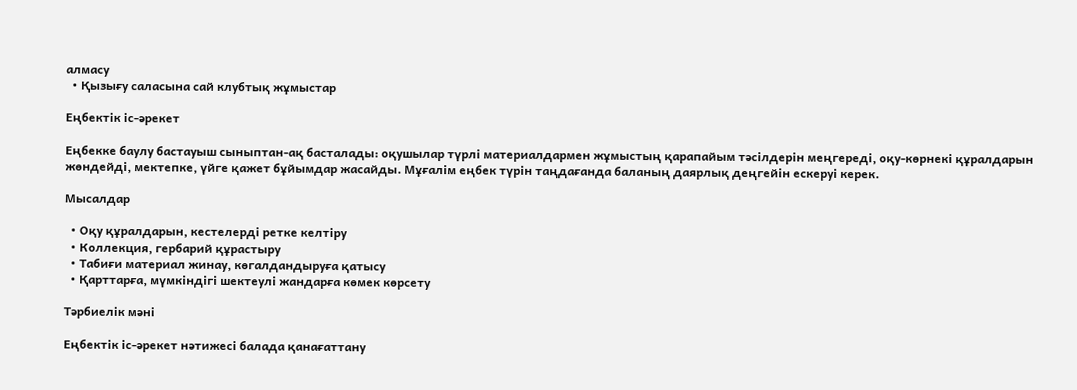алмасу
  • Қызығу саласына сай клубтық жұмыстар

Еңбектік іс-әрекет

Еңбекке баулу бастауыш сыныптан-ақ басталады: оқушылар түрлі материалдармен жұмыстың қарапайым тәсілдерін меңгереді, оқу-көрнекі құралдарын жөндейді, мектепке, үйге қажет бұйымдар жасайды. Мұғалім еңбек түрін таңдағанда баланың даярлық деңгейін ескеруі керек.

Мысалдар

  • Оқу құралдарын, кестелерді ретке келтіру
  • Коллекция, гербарий құрастыру
  • Табиғи материал жинау, көгалдандыруға қатысу
  • Қарттарға, мүмкіндігі шектеулі жандарға көмек көрсету

Тәрбиелік мәні

Еңбектік іс-әрекет нәтижесі балада қанағаттану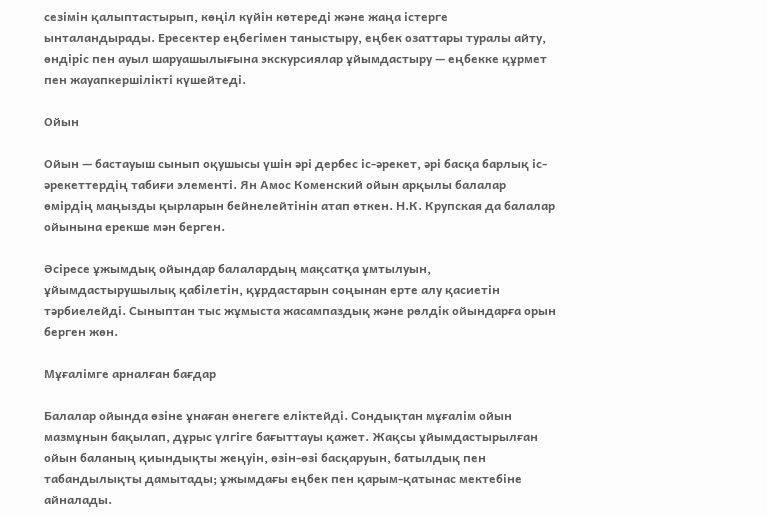сезімін қалыптастырып, көңіл күйін көтереді және жаңа істерге ынталандырады. Ересектер еңбегімен таныстыру, еңбек озаттары туралы айту, өндіріс пен ауыл шаруашылығына экскурсиялар ұйымдастыру — еңбекке құрмет пен жауапкершілікті күшейтеді.

Ойын

Ойын — бастауыш сынып оқушысы үшін әрі дербес іс-әрекет, әрі басқа барлық іс-әрекеттердің табиғи элементі. Ян Амос Коменский ойын арқылы балалар өмірдің маңызды қырларын бейнелейтінін атап өткен. Н.К. Крупская да балалар ойынына ерекше мән берген.

Әсіресе ұжымдық ойындар балалардың мақсатқа ұмтылуын, ұйымдастырушылық қабілетін, құрдастарын соңынан ерте алу қасиетін тәрбиелейді. Сыныптан тыс жұмыста жасампаздық және рөлдік ойындарға орын берген жөн.

Мұғалімге арналған бағдар

Балалар ойында өзіне ұнаған өнегеге еліктейді. Сондықтан мұғалім ойын мазмұнын бақылап, дұрыс үлгіге бағыттауы қажет. Жақсы ұйымдастырылған ойын баланың қиындықты жеңуін, өзін-өзі басқаруын, батылдық пен табандылықты дамытады; ұжымдағы еңбек пен қарым-қатынас мектебіне айналады.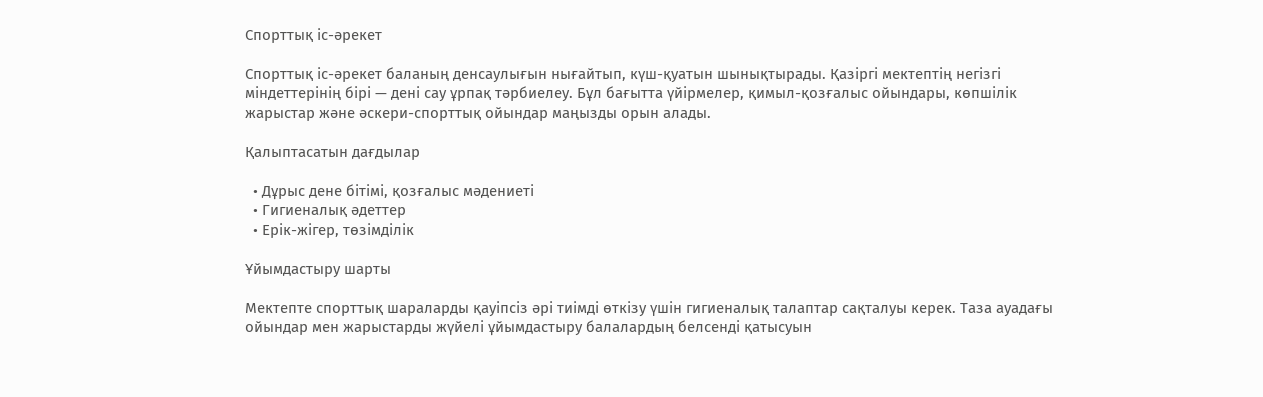Спорттық іс-әрекет

Спорттық іс-әрекет баланың денсаулығын нығайтып, күш-қуатын шынықтырады. Қазіргі мектептің негізгі міндеттерінің бірі — дені сау ұрпақ тәрбиелеу. Бұл бағытта үйірмелер, қимыл-қозғалыс ойындары, көпшілік жарыстар және әскери-спорттық ойындар маңызды орын алады.

Қалыптасатын дағдылар

  • Дұрыс дене бітімі, қозғалыс мәдениеті
  • Гигиеналық әдеттер
  • Ерік-жігер, төзімділік

Ұйымдастыру шарты

Мектепте спорттық шараларды қауіпсіз әрі тиімді өткізу үшін гигиеналық талаптар сақталуы керек. Таза ауадағы ойындар мен жарыстарды жүйелі ұйымдастыру балалардың белсенді қатысуын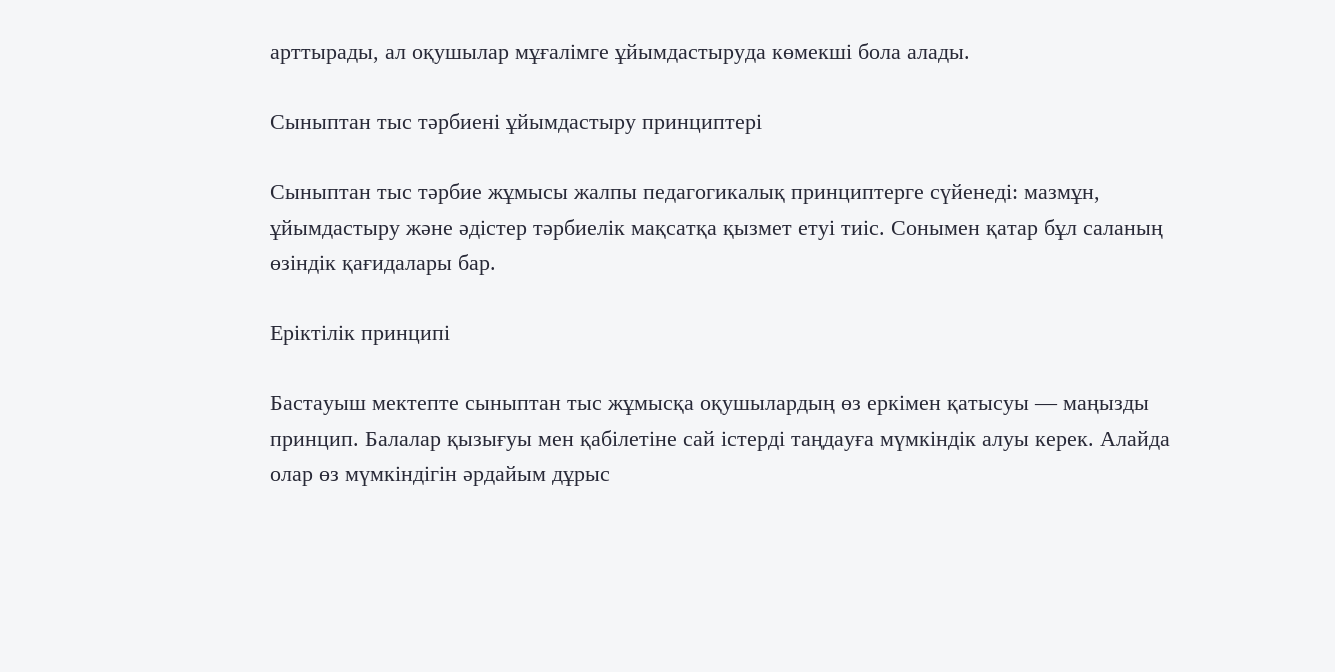арттырады, ал оқушылар мұғалімге ұйымдастыруда көмекші бола алады.

Сыныптан тыс тәрбиені ұйымдастыру принциптері

Сыныптан тыс тәрбие жұмысы жалпы педагогикалық принциптерге сүйенеді: мазмұн, ұйымдастыру және әдістер тәрбиелік мақсатқа қызмет етуі тиіс. Сонымен қатар бұл саланың өзіндік қағидалары бар.

Еріктілік принципі

Бастауыш мектепте сыныптан тыс жұмысқа оқушылардың өз еркімен қатысуы — маңызды принцип. Балалар қызығуы мен қабілетіне сай істерді таңдауға мүмкіндік алуы керек. Алайда олар өз мүмкіндігін әрдайым дұрыс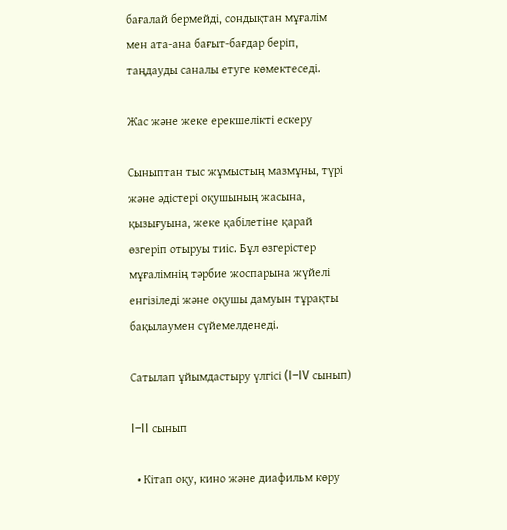бағалай бермейді, сондықтан мұғалім мен ата-ана бағыт-бағдар беріп, таңдауды саналы етуге көмектеседі.

Жас және жеке ерекшелікті ескеру

Сыныптан тыс жұмыстың мазмұны, түрі және әдістері оқушының жасына, қызығуына, жеке қабілетіне қарай өзгеріп отыруы тиіс. Бұл өзгерістер мұғалімнің тәрбие жоспарына жүйелі енгізіледі және оқушы дамуын тұрақты бақылаумен сүйемелденеді.

Сатылап ұйымдастыру үлгісі (I–IV сынып)

I–II сынып

  • Кітап оқу, кино және диафильм көру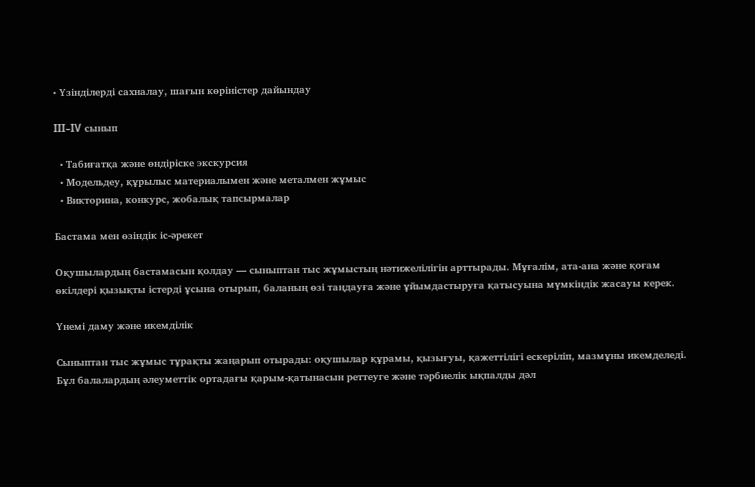• Үзінділерді сахналау, шағын көріністер дайындау

III–IV сынып

  • Табиғатқа және өндіріске экскурсия
  • Модельдеу, құрылыс материалымен және металмен жұмыс
  • Викторина, конкурс, жобалық тапсырмалар

Бастама мен өзіндік іс-әрекет

Оқушылардың бастамасын қолдау — сыныптан тыс жұмыстың нәтижелілігін арттырады. Мұғалім, ата-ана және қоғам өкілдері қызықты істерді ұсына отырып, баланың өзі таңдауға және ұйымдастыруға қатысуына мүмкіндік жасауы керек.

Үнемі даму және икемділік

Сыныптан тыс жұмыс тұрақты жаңарып отырады: оқушылар құрамы, қызығуы, қажеттілігі ескеріліп, мазмұны икемделеді. Бұл балалардың әлеуметтік ортадағы қарым-қатынасын реттеуге және тәрбиелік ықпалды дәл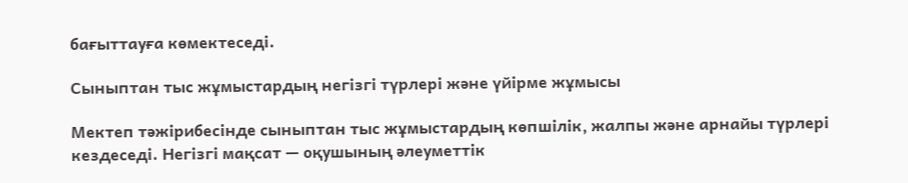бағыттауға көмектеседі.

Сыныптан тыс жұмыстардың негізгі түрлері және үйірме жұмысы

Мектеп тәжірибесінде сыныптан тыс жұмыстардың көпшілік, жалпы және арнайы түрлері кездеседі. Негізгі мақсат — оқушының әлеуметтік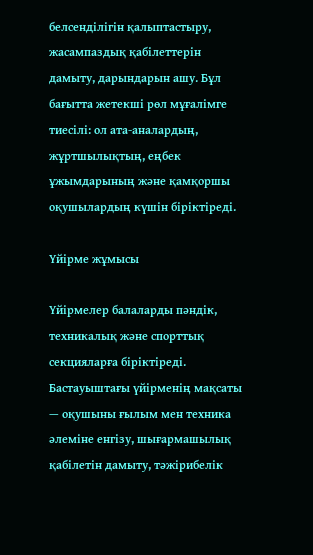белсенділігін қалыптастыру, жасампаздық қабілеттерін дамыту, дарындарын ашу. Бұл бағытта жетекші рөл мұғалімге тиесілі: ол ата-аналардың, жұртшылықтың, еңбек ұжымдарының және қамқоршы оқушылардың күшін біріктіреді.

Үйірме жұмысы

Үйірмелер балаларды пәндік, техникалық және спорттық секцияларға біріктіреді. Бастауыштағы үйірменің мақсаты — оқушыны ғылым мен техника әлеміне енгізу, шығармашылық қабілетін дамыту, тәжірибелік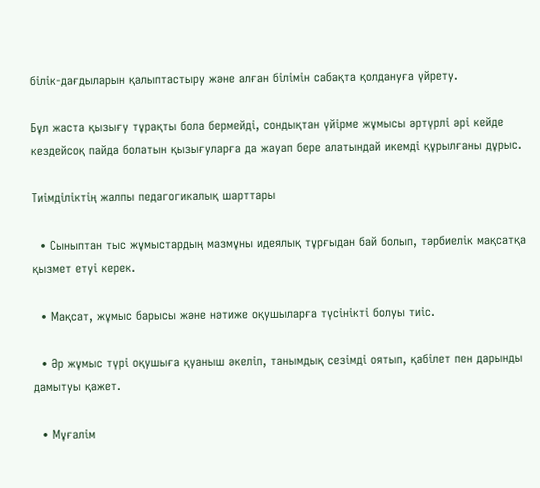білік-дағдыларын қалыптастыру және алған білімін сабақта қолдануға үйрету.

Бұл жаста қызығу тұрақты бола бермейді, сондықтан үйірме жұмысы әртүрлі әрі кейде кездейсоқ пайда болатын қызығуларға да жауап бере алатындай икемді құрылғаны дұрыс.

Тиімділіктің жалпы педагогикалық шарттары

  • Сыныптан тыс жұмыстардың мазмұны идеялық тұрғыдан бай болып, тәрбиелік мақсатқа қызмет етуі керек.

  • Мақсат, жұмыс барысы және нәтиже оқушыларға түсінікті болуы тиіс.

  • Әр жұмыс түрі оқушыға қуаныш әкеліп, танымдық сезімді оятып, қабілет пен дарынды дамытуы қажет.

  • Мұғалім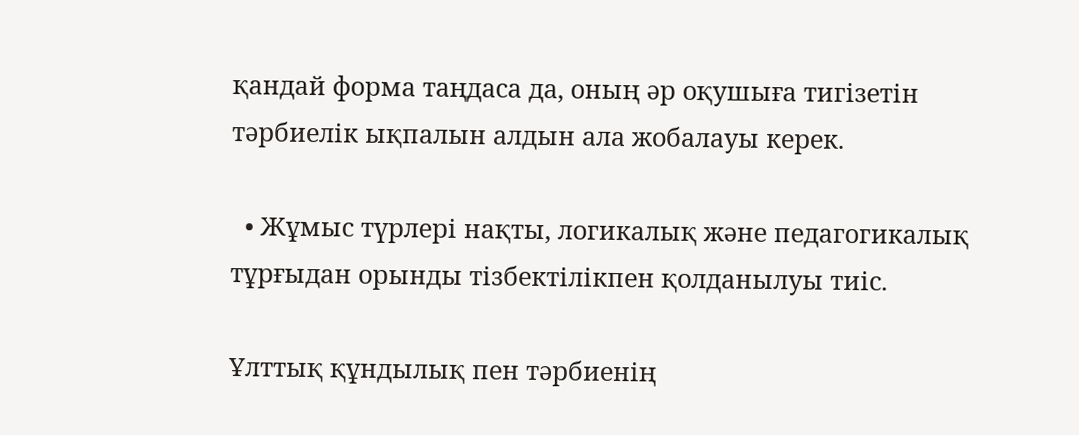қандай форма таңдаса да, оның әр оқушыға тигізетін тәрбиелік ықпалын алдын ала жобалауы керек.

  • Жұмыс түрлері нақты, логикалық және педагогикалық тұрғыдан орынды тізбектілікпен қолданылуы тиіс.

Ұлттық құндылық пен тәрбиенің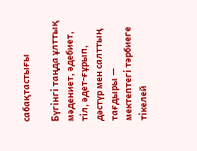сабақтастығы

Бүгінгі таңда ұлттық мәдениет, әдебиет, тіл, әдет-ғұрып, дәстүр мен салттың тағдыры — мектептегі тәрбиеге тікелей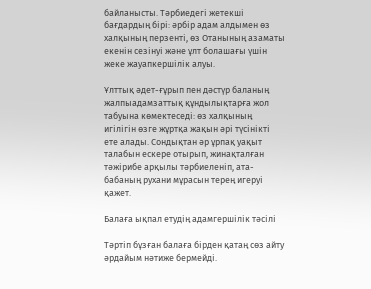байланысты. Тәрбиедегі жетекші бағдардың бірі: әрбір адам алдымен өз халқының перзенті, өз Отанының азаматы екенін сезінуі және ұлт болашағы үшін жеке жауапкершілік алуы.

Ұлттық әдет-ғұрып пен дәстүр баланың жалпыадамзаттық құндылықтарға жол табуына көмектеседі: өз халқының игілігін өзге жұртқа жақын әрі түсінікті ете алады. Сондықтан әр ұрпақ уақыт талабын ескере отырып, жинақталған тәжірибе арқылы тәрбиеленіп, ата-бабаның рухани мұрасын терең игеруі қажет.

Балаға ықпал етудің адамгершілік тәсілі

Тәртіп бұзған балаға бірден қатаң сөз айту әрдайым нәтиже бермейді.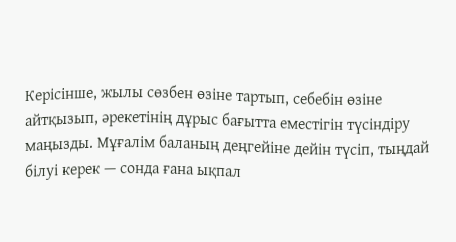Керісінше, жылы сөзбен өзіне тартып, себебін өзіне айтқызып, әрекетінің дұрыс бағытта еместігін түсіндіру маңызды. Мұғалім баланың деңгейіне дейін түсіп, тыңдай білуі керек — сонда ғана ықпал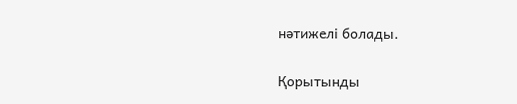нәтижелі болады.

Қорытынды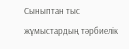Сыныптан тыс жұмыстардың тәрбиелік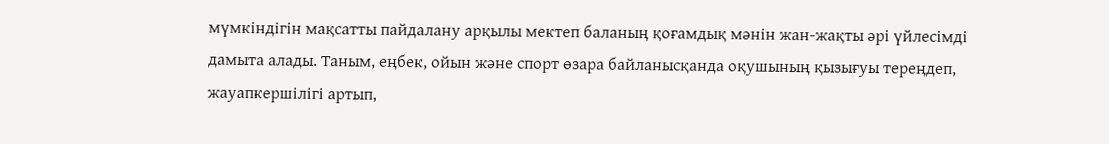мүмкіндігін мақсатты пайдалану арқылы мектеп баланың қоғамдық мәнін жан-жақты әрі үйлесімді дамыта алады. Таным, еңбек, ойын және спорт өзара байланысқанда оқушының қызығуы тереңдеп, жауапкершілігі артып,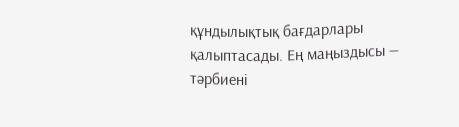құндылықтық бағдарлары қалыптасады. Ең маңыздысы — тәрбиені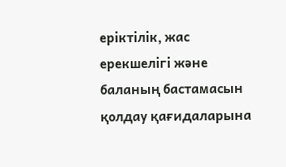еріктілік, жас ерекшелігі және баланың бастамасын қолдау қағидаларына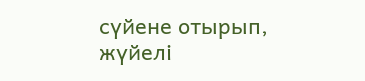сүйене отырып, жүйелі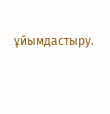ұйымдастыру.